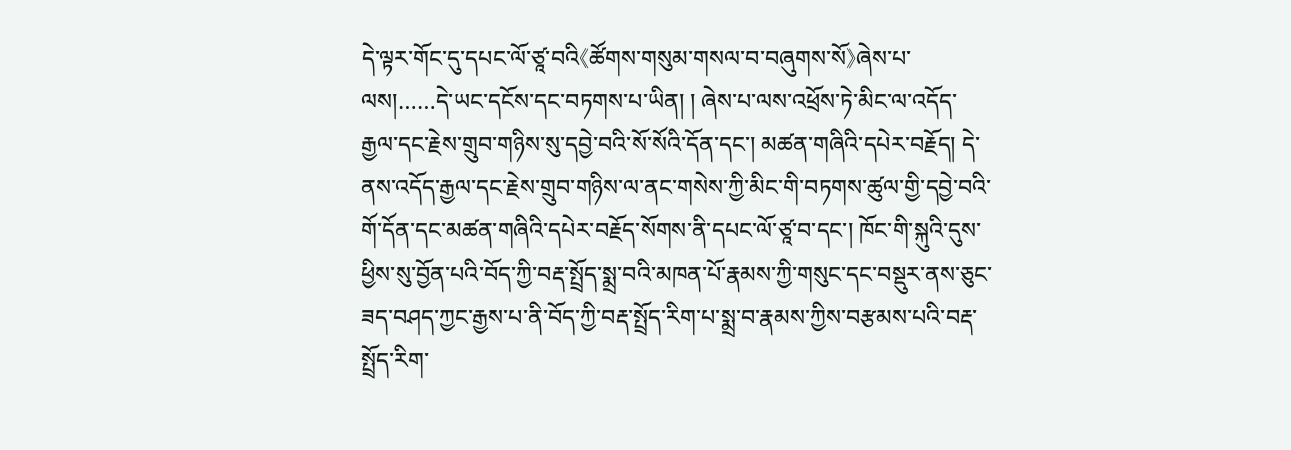དེ་ལྟར་གོང་དུ་དཔང་ལོ་ཙཱ་བའི《ཚོགས་གསུམ་གསལ་བ་བཞུགས་སོ》ཞེས་པ་ལས།……དེ་ཡང་དངོས་དང་བཏགས་པ་ཡིན། ། ཞེས་པ་ལས་འཕྲོས་ཏེ་མིང་ལ་འདོད་རྒྱལ་དང་རྗེས་གྲུབ་གཉིས་སུ་དབྱེ་བའི་སོ་སོའི་དོན་དང་། མཚན་གཞིའི་དཔེར་བརྗོད། དེ་ནས་འདོད་རྒྱལ་དང་རྗེས་གྲུབ་གཉིས་ལ་ནང་གསེས་ཀྱི་མིང་གི་བཏགས་ཚུལ་གྱི་དབྱེ་བའི་གོ་དོན་དང་མཚན་གཞིའི་དཔེར་བརྗོད་སོགས་ནི་དཔང་ལོ་ཙཱ་བ་དང་། ཁོང་གི་སྐུའི་དུས་ཕྱིས་སུ་བྱོན་པའི་བོད་ཀྱི་བརྡ་སྤྲོད་སྨྲ་བའི་མཁན་པོ་རྣམས་ཀྱི་གསུང་དང་བསྡུར་ནས་ཅུང་ཟད་བཤད་ཀྱང་རྒྱས་པ་ནི་བོད་ཀྱི་བརྡ་སྤྲོད་རིག་པ་སྨྲ་བ་རྣམས་ཀྱིས་བརྩམས་པའི་བརྡ་སྤྲོད་རིག་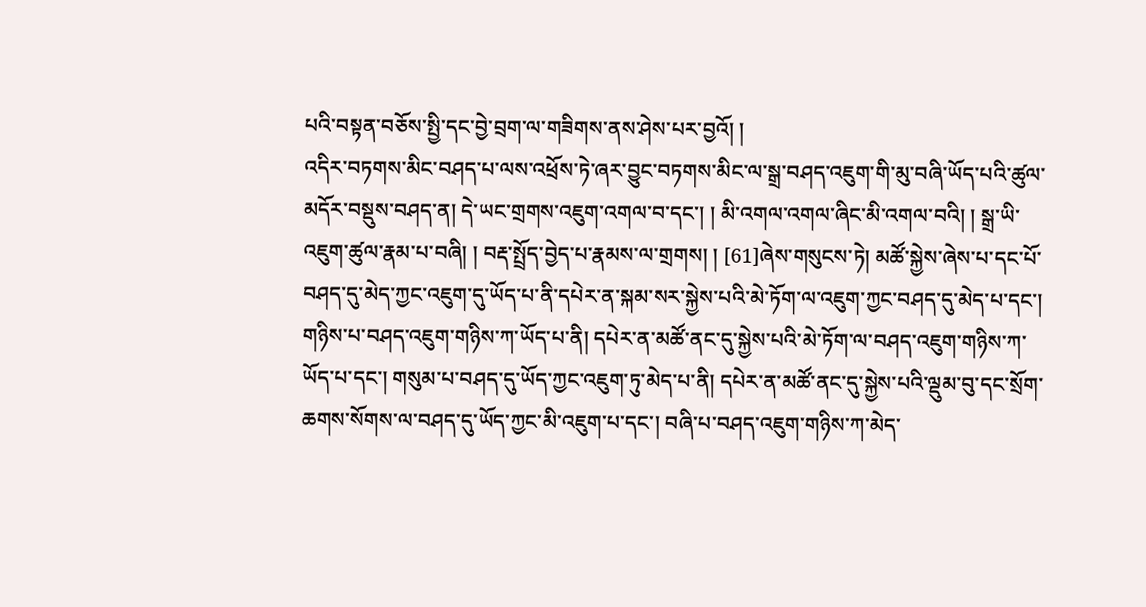པའི་བསྟན་བཅོས་སྤྱི་དང་བྱེ་བྲག་ལ་གཟིགས་ནས་ཤེས་པར་བྱའོ། །
འདིར་བཏགས་མིང་བཤད་པ་ལས་འཕྲོས་ཏེ་ཞར་བྱུང་བཏགས་མིང་ལ་སྒྲ་བཤད་འཇུག་གི་མུ་བཞི་ཡོད་པའི་ཚུལ་མདོར་བསྡུས་བཤད་ན། དེ་ཡང་གྲགས་འཇུག་འགལ་བ་དང་། ། མི་འགལ་འགལ་ཞིང་མི་འགལ་བའི། ། སྒྲ་ཡི་འཇུག་ཚུལ་རྣམ་པ་བཞི། ། བརྡ་སྤྲོད་བྱེད་པ་རྣམས་ལ་གྲགས། ། [61]ཞེས་གསུངས་ཏེ། མཚོ་སྐྱེས་ཞེས་པ་དང་པོ་བཤད་དུ་མེད་ཀྱང་འཇུག་དུ་ཡོད་པ་ནི་དཔེར་ན་སྐམ་སར་སྐྱེས་པའི་མེ་ཏོག་ལ་འཇུག་ཀྱང་བཤད་དུ་མེད་པ་དང་། གཉིས་པ་བཤད་འཇུག་གཉིས་ཀ་ཡོད་པ་ནི། དཔེར་ན་མཚོ་ནང་དུ་སྐྱེས་པའི་མེ་ཏོག་ལ་བཤད་འཇུག་གཉིས་ཀ་ཡོད་པ་དང་། གསུམ་པ་བཤད་དུ་ཡོད་ཀྱང་འཇུག་ཏུ་མེད་པ་ནི། དཔེར་ན་མཚོ་ནང་དུ་སྐྱེས་པའི་ལྡུམ་བུ་དང་སྲོག་ཆགས་སོགས་ལ་བཤད་དུ་ཡོད་ཀྱང་མི་འཇུག་པ་དང་། བཞི་པ་བཤད་འཇུག་གཉིས་ཀ་མེད་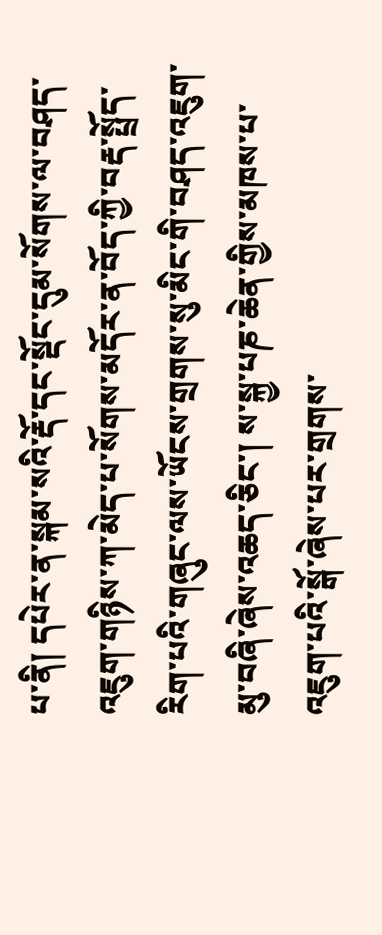པ་ནི། དཔེར་ན་སྐམ་སའི་རྡོ་དང་སྡོང་དུམ་སོགས་ལ་བཤད་འཇུག་གཉིས་ཀ་མེད་པ་སོགས་མདོར་ན་བོད་ཀྱི་བརྡ་སྤྲོད་རིག་པའི་གཞུང་ལས་ཡོངས་གྲགས་སུ་མིང་གི་བཤད་འཇུག་མུ་བཞི་ཞེས་འཆད་ཅིང་། ས་སྐྱ་པཎ་ཆེན་གྱིས་མཁས་པ་འཇུག་པའི་སྒོ་ཞེས་པར་གྲགས་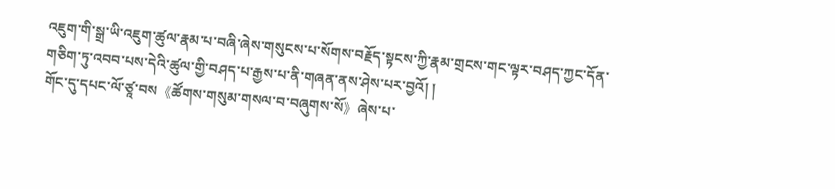འཇུག་གི་སྒྲ་ཡི་འཇུག་ཚུལ་རྣམ་པ་བཞི་ཞེས་གསུངས་པ་སོགས་བརྗོད་སྟངས་ཀྱི་རྣམ་གྲངས་གང་ལྟར་བཤད་ཀྱང་དོན་གཅིག་ཏུ་འབབ་པས་དེའི་ཚུལ་གྱི་བཤད་པ་རྒྱས་པ་ནི་གཞན་ནས་ཤེས་པར་བྱའོ། །
གོང་དུ་དཔང་ལོ་ཙཱ་བས《ཚོགས་གསུམ་གསལ་བ་བཞུགས་སོ》ཞེས་པ་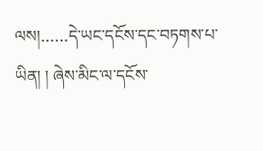ལས།……དེ་ཡང་དངོས་དང་བཏགས་པ་ཡིན། ། ཞེས་མིང་ལ་དངོས་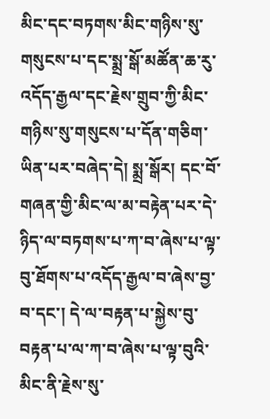མིང་དང་བཏགས་མིང་གཉིས་སུ་གསུངས་པ་དང་སྨྲ་སྒོ་མཚོན་ཆ་རུ་འདོད་རྒྱལ་དང་རྗེས་གྲུབ་ཀྱི་མིང་གཉིས་སུ་གསུངས་པ་དོན་གཅིག་ཡིན་པར་བཞེད་དེ། སྨྲ་སྒོར། དང་བོ་གཞན་གྱི་མིང་ལ་མ་བརྟེན་པར་དེ་ཉིད་ལ་བཏགས་པ་ཀ་བ་ཞེས་པ་ལྟ་བུ་ཐོགས་པ་འདོད་རྒྱལ་བ་ཞེས་བྱ་བ་དང་། དེ་ལ་བརྟན་པ་སྐྱེས་བུ་བརྟན་པ་ལ་ཀ་བ་ཞེས་པ་ལྟ་བུའི་མིང་ནི་རྗེས་སུ་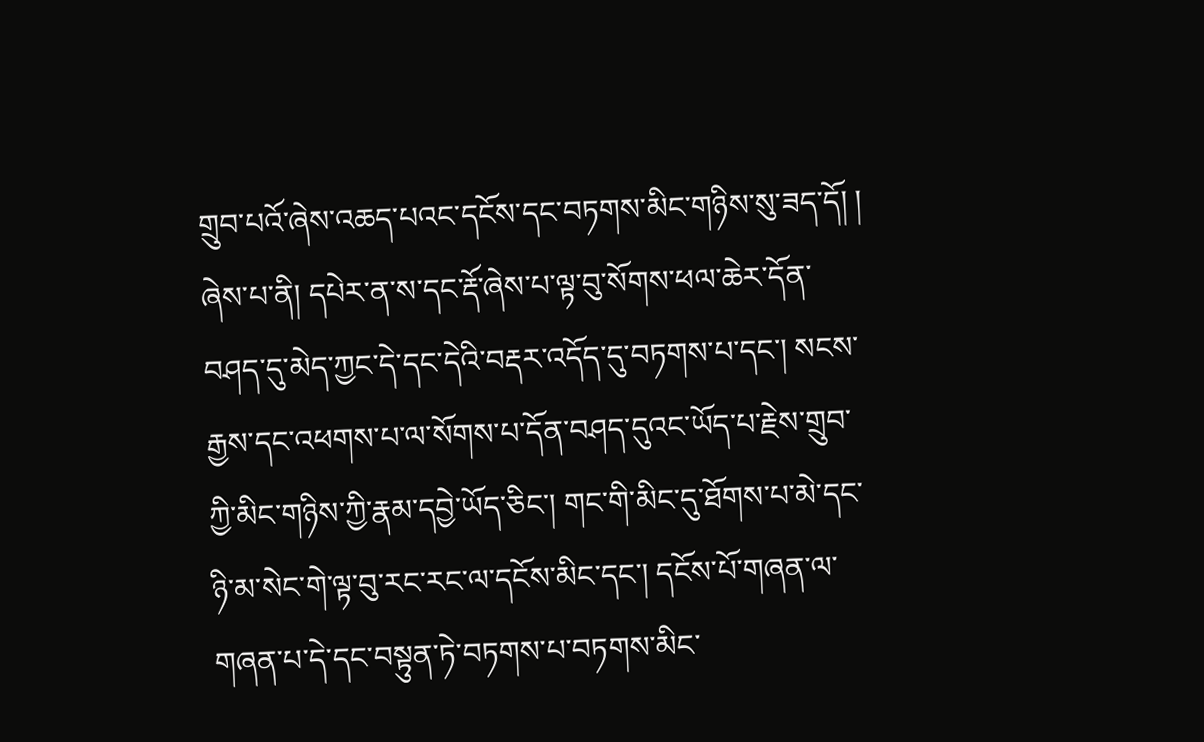གྲུབ་པའོ་ཞེས་འཆད་པའང་དངོས་དང་བཏགས་མིང་གཉིས་སུ་ཟད་དོ། ། ཞེས་པ་ནི། དཔེར་ན་ས་དང་རྡོ་ཞེས་པ་ལྟ་བུ་སོགས་ཕལ་ཆེར་དོན་བཤད་དུ་མེད་ཀྱང་དེ་དང་དེའི་བརྡར་འདོད་དུ་བཏགས་པ་དང་། སངས་རྒྱས་དང་འཕགས་པ་ལ་སོགས་པ་དོན་བཤད་དུའང་ཡོད་པ་རྗེས་གྲུབ་ཀྱི་མིང་གཉིས་ཀྱི་རྣམ་དབྱེ་ཡོད་ཅིང་། གང་གི་མིང་དུ་ཐོགས་པ་མེ་དང་ཉི་མ་སེང་གེ་ལྟ་བུ་རང་རང་ལ་དངོས་མིང་དང་། དངོས་པོ་གཞན་ལ་གཞན་པ་དེ་དང་བསྟུན་ཏེ་བཏགས་པ་བཏགས་མིང་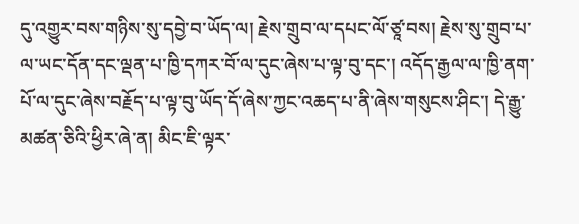དུ་འགྱུར་བས་གཉིས་སུ་དབྱེ་བ་ཡོད་ལ། རྗེས་གྲུབ་ལ་དཔང་ལོ་ཙཱ་བས། རྗེས་སུ་གྲུབ་པ་ལ་ཡང་དོན་དང་ལྡན་པ་ཁྱི་དཀར་བོ་ལ་དུང་ཞེས་པ་ལྟ་བུ་དང་། འདོད་རྒྱལ་ལ་ཁྱི་ནག་པོ་ལ་དུང་ཞེས་བརྗོད་པ་ལྟ་བུ་ཡོད་དོ་ཞེས་ཀྱང་འཆད་པ་ནི་ཞེས་གསུངས་ཤིང་། དེ་རྒྱུ་མཚན་ཅིའི་ཕྱིར་ཞེ་ན། མིང་ཇི་ལྟར་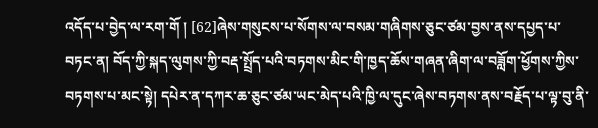འདོད་པ་བྱེད་ལ་རག་གོ ། [62]ཞེས་གསུངས་པ་སོགས་ལ་བསམ་གཞིགས་ཅུང་ཙམ་བྱས་ནས་དཔྱད་པ་བཏང་ན། བོད་ཀྱི་སྐད་ལུགས་ཀྱི་བརྡ་སྤྲོད་པའི་བཏགས་མིང་གི་ཁྱད་ཆོས་གཞན་ཞིག་ལ་བཟློག་ཕྱོགས་ཀྱིས་བཏགས་པ་མང་སྟེ། དཔེར་ན་དཀར་ཆ་ཅུང་ཙམ་ཡང་མེད་པའི་ཁྱི་ལ་དུང་ཞེས་བཏགས་ནས་བརྗོད་པ་ལྟ་བུ་ནི་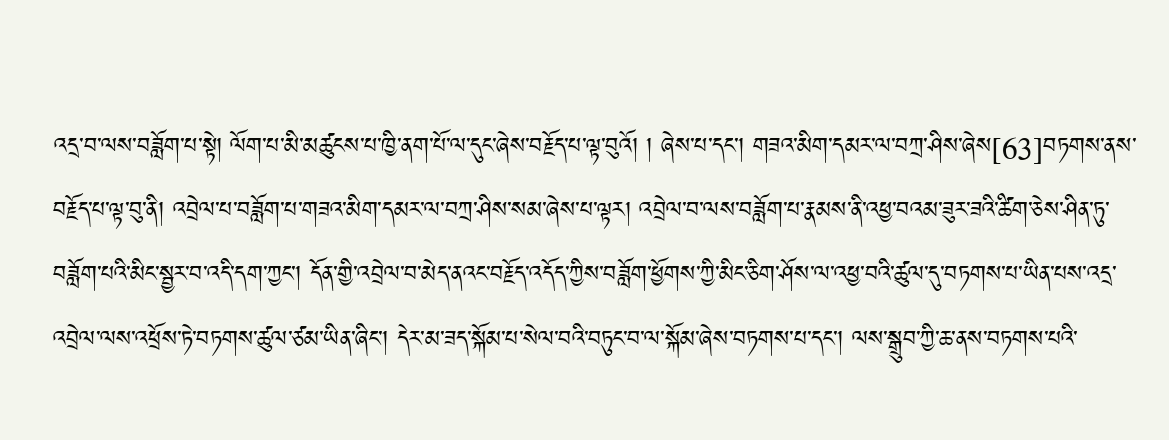འདྲ་བ་ལས་བཟློག་པ་སྟེ། ལོག་པ་མི་མཚུངས་པ་ཁྱི་ནག་པོ་ལ་དུང་ཞེས་བརྗོད་པ་ལྟ་བུའོ། ། ཞེས་པ་དང་། གཟའ་མིག་དམར་ལ་བཀྲ་ཤིས་ཞེས[63]བཏགས་ནས་བརྗོད་པ་ལྟ་བུ་ནི། འབྲེལ་པ་བཟློག་པ་གཟའ་མིག་དམར་ལ་བཀྲ་ཤིས་སམ་ཞེས་པ་ལྟར། འབྲེལ་བ་ལས་བཟློག་པ་རྣམས་ནི་འཕྱ་བའམ་ཟུར་ཟའི་ཚིག་ཅེས་ཤིན་ཏུ་བཟློག་པའི་མིང་སྦྱར་བ་འདི་དག་ཀྱང་། དོན་གྱི་འབྲེལ་བ་མེད་ནའང་བརྗོད་འདོད་ཀྱིས་བཟློག་ཕྱོགས་ཀྱི་མིང་ཅིག་ཤོས་ལ་འཕྱ་བའི་ཚུལ་དུ་བཏགས་པ་ཡིན་པས་འདྲ་འབྲེལ་ལས་འཕྲོས་ཏེ་བཏགས་ཚུལ་ཙམ་ཡིན་ཞིང་། དེར་མ་ཟད་སྐོམ་པ་སེལ་བའི་བཏུང་བ་ལ་སྐོམ་ཞེས་བཏགས་པ་དང་། ལས་སྒྲུབ་ཀྱི་ཆ་ནས་བཏགས་པའི་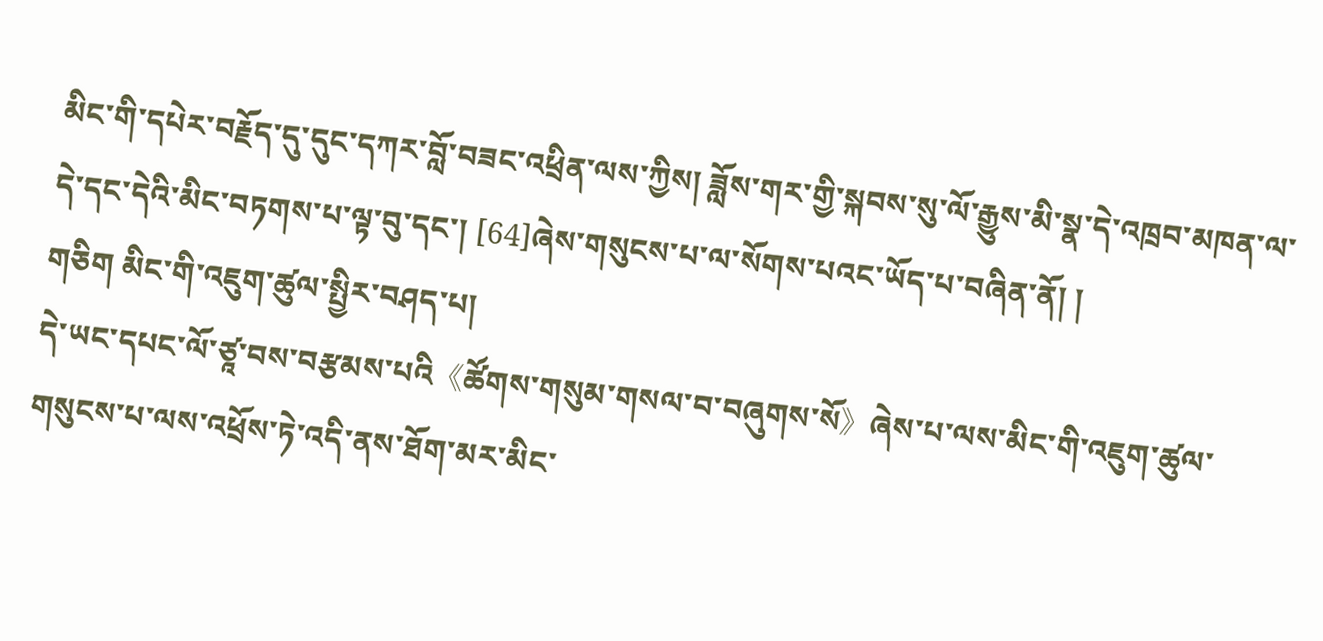མིང་གི་དཔེར་བརྗོད་དུ་དུང་དཀར་བློ་བཟང་འཕྲིན་ལས་ཀྱིས། ཟློས་གར་གྱི་སྐབས་སུ་ལོ་རྒྱུས་མི་སྣ་དེ་འཁྲབ་མཁན་ལ་དེ་དང་དེའི་མིང་བཏགས་པ་ལྟ་བུ་དང་། [64]ཞེས་གསུངས་པ་ལ་སོགས་པའང་ཡོད་པ་བཞིན་ནོ། །
གཅིག མིང་གི་འཇུག་ཚུལ་སྤྱིར་བཤད་པ།
དེ་ཡང་དཔང་ལོ་ཙཱ་བས་བརྩམས་པའི《ཚོགས་གསུམ་གསལ་བ་བཞུགས་སོ》ཞེས་པ་ལས་མིང་གི་འཇུག་ཚུལ་གསུངས་པ་ལས་འཕྲོས་ཏེ་འདི་ནས་ཐོག་མར་མིང་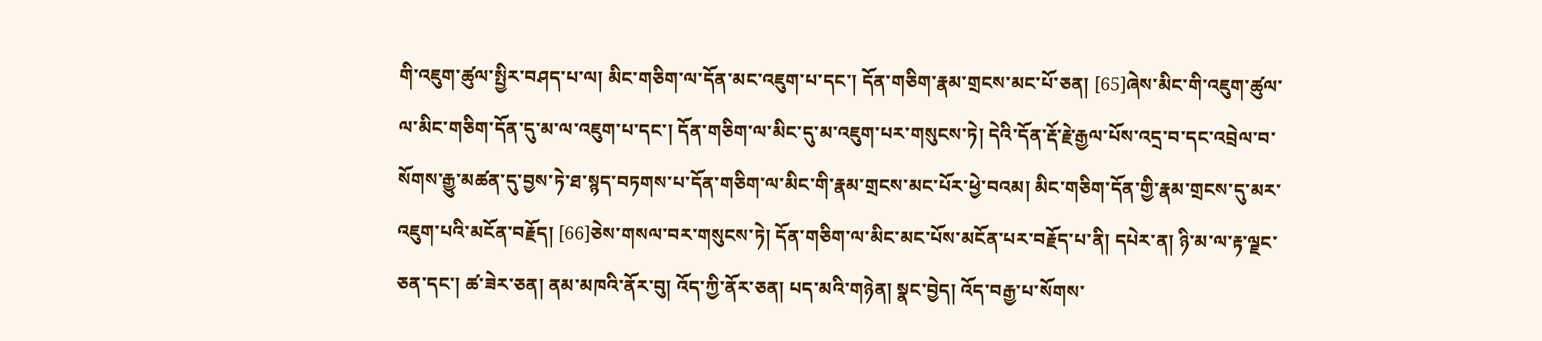གི་འཇུག་ཚུལ་སྤྱིར་བཤད་པ་ལ། མིང་གཅིག་ལ་དོན་མང་འཇུག་པ་དང་། དོན་གཅིག་རྣམ་གྲངས་མང་པོ་ཅན། [65]ཞེས་མིང་གི་འཇུག་ཚུལ་ལ་མིང་གཅིག་དོན་དུ་མ་ལ་འཇུག་པ་དང་། དོན་གཅིག་ལ་མིང་དུ་མ་འཇུག་པར་གསུངས་ཏེ། དེའི་དོན་རྡོ་རྗེ་རྒྱལ་པོས་འདྲ་བ་དང་འབྲེལ་བ་སོགས་རྒྱུ་མཚན་དུ་བྱས་ཏེ་ཐ་སྙད་བཏགས་པ་དོན་གཅིག་ལ་མིང་གི་རྣམ་གྲངས་མང་པོར་ཕྱེ་བའམ། མིང་གཅིག་དོན་གྱི་རྣམ་གྲངས་དུ་མར་འཇུག་པའི་མངོན་བརྗོད། [66]ཅེས་གསལ་བར་གསུངས་ཏེ། དོན་གཅིག་ལ་མིང་མང་པོས་མངོན་པར་བརྗོད་པ་ནི། དཔེར་ན། ཉི་མ་ལ་རྟ་ལྗང་ཅན་དང་། ཚ་ཟེར་ཅན། ནམ་མཁའི་ནོར་བུ། འོད་ཀྱི་ནོར་ཅན། པད་མའི་གཉེན། སྣང་བྱེད། འོད་བརྒྱ་པ་སོགས་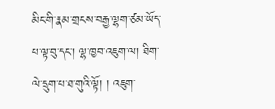མིང་གི་རྣམ་གྲངས་བརྒྱ་ལྷག་ཙམ་ཡོད་པ་ལྟ་བུ་དང་། ལྷ་ཁྱབ་འཇུག་ལ། ཐིག་ལེ་དྲུག་པ་ཐ་གུའི་ལྟོ། ། འཇུག་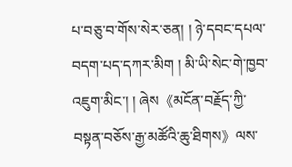པ་བཅུ་བ་གོས་སེར་ཅན། ། ཉེ་དབང་དཔལ་བདག་པད་དཀར་མིག ། མི་ཡི་སེང་གེ་ཁྱབ་འཇུག་མིང་། ། ཞེས《མངོན་བརྗོད་ཀྱི་བསྟན་བཅོས་རྒྱ་མཚོའི་ཆུ་ཐིགས》ལས་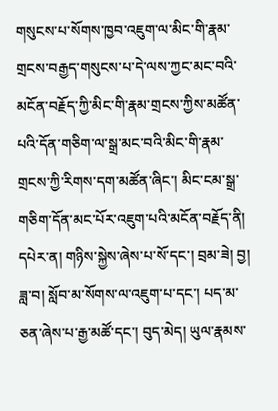གསུངས་པ་སོགས་ཁྱབ་འཇུག་ལ་མིང་གི་རྣམ་གྲངས་བརྒྱད་གསུངས་པ་དེ་ལས་ཀྱང་མང་བའི་མངོན་བརྗོད་ཀྱི་མིང་གི་རྣམ་གྲངས་ཀྱིས་མཚོན་པའི་དོན་གཅིག་ལ་སྒྲ་མང་བའི་མིང་གི་རྣམ་གྲངས་ཀྱི་རིགས་དག་མཚོན་ཞིང་། མིང་ངམ་སྒྲ་གཅིག་དོན་མང་པོར་འཇུག་པའི་མངོན་བརྗོད་ནི། དཔེར་ན། གཉིས་སྐྱེས་ཞེས་པ་སོ་དང་། བྲམ་ཟེ། བྱ། ཟླ་བ། སློབ་མ་སོགས་ལ་འཇུག་པ་དང་། པད་མ་ཅན་ཞེས་པ་རྒྱ་མཚོ་དང་། བུད་མེད། ཡུལ་རྣམས་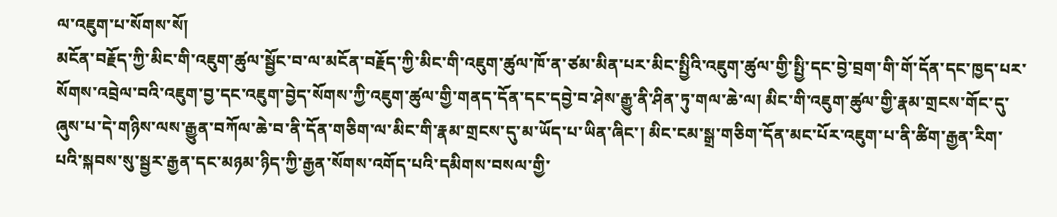ལ་འཇུག་པ་སོགས་སོ།
མངོན་བརྗོད་ཀྱི་མིང་གི་འཇུག་ཚུལ་སྦྱོང་བ་ལ་མངོན་བརྗོད་ཀྱི་མིང་གི་འཇུག་ཚུལ་ཁོ་ན་ཙམ་མིན་པར་མིང་སྤྱིའི་འཇུག་ཚུལ་གྱི་སྤྱི་དང་བྱེ་བྲག་གི་གོ་དོན་དང་ཁྱད་པར་སོགས་འབྲེལ་བའི་འཇུག་བྱ་དང་འཇུག་བྱེད་སོགས་ཀྱི་འཇུག་ཚུལ་གྱི་གནད་དོན་དང་དབྱེ་བ་ཤེས་རྒྱུ་ནི་ཤིན་ཏུ་གལ་ཆེ་ལ། མིང་གི་འཇུག་ཚུལ་གྱི་རྣམ་གྲངས་གོང་དུ་ཞུས་པ་དེ་གཉིས་ལས་རྒྱུན་བཀོལ་ཆེ་བ་ནི་དོན་གཅིག་ལ་མིང་གི་རྣམ་གྲངས་དུ་མ་ཡོད་པ་ཡིན་ཞིང་། མིང་ངམ་སྒྲ་གཅིག་དོན་མང་པོར་འཇུག་པ་ནི་ཚིག་རྒྱན་རིག་པའི་སྐབས་སུ་སྦྱར་རྒྱན་དང་མཉམ་ཉིད་ཀྱི་རྒྱན་སོགས་འགོད་པའི་དམིགས་བསལ་གྱི་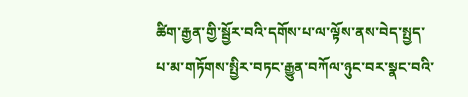ཚིག་རྒྱན་གྱི་སྦྱོར་བའི་དགོས་པ་ལ་ལྟོས་ནས་བེད་སྤྱད་པ་མ་གཏོགས་སྤྱིར་བཏང་རྒྱུན་བཀོལ་ཉུང་བར་སྣང་བའི་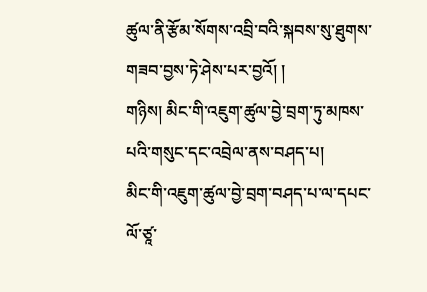ཚུལ་ནི་རྩོམ་སོགས་འབྲི་བའི་སྐབས་སུ་ཐུགས་གཟབ་བྱས་ཏེ་ཤེས་པར་བྱའོ། །
གཉིས། མིང་གི་འཇུག་ཚུལ་བྱེ་བྲག་ཏུ་མཁས་པའི་གསུང་དང་འབྲེལ་ནས་བཤད་པ།
མིང་གི་འཇུག་ཚུལ་བྱེ་བྲག་བཤད་པ་ལ་དཔང་ལོ་ཙཱ་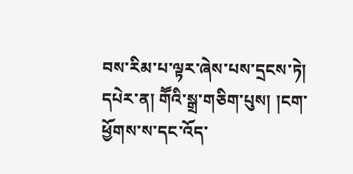བས་རིམ་པ་ལྟར་ཞེས་པས་དྲངས་ཏེ། དཔེར་ན། གཽའི་སྒྲ་གཅིག་པུས། །ངག་ཕྱོགས་ས་དང་འོད་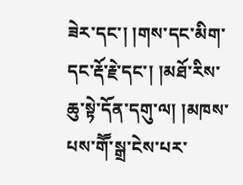ཟེར་དང་། །གས་དང་མིག་དང་རྡོ་རྗེ་དང་། །མཐོ་རིས་ཆུ་སྟེ་དོན་དགུ་ལ། །མཁས་པས་གཽ་སྒྲ་ངེས་པར་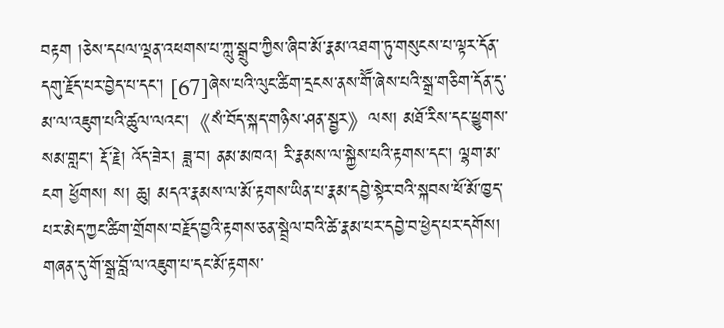བརྟག །ཅེས་དཔལ་ལྡན་འཕགས་པ་ཀླུ་སྒྲུབ་ཀྱིས་ཞིབ་མོ་རྣམ་འཐག་ཏུ་གསུངས་པ་ལྟར་དོན་དགུ་རྗོད་པར་བྱེད་པ་དང་། [67]ཞེས་པའི་ལུང་ཚིག་དྲངས་ནས་གཽ་ཞེས་པའི་སྒྲ་གཅིག་དོན་དུ་མ་ལ་འཇུག་པའི་ཚུལ་ལའང་།《སཾ་བོད་སྐད་གཉིས་ཤན་སྦྱར》ལས། མཐོ་རིས་དང་ཕྱུགས་སམ་གླང་། རྡོ་རྗེ། འོད་ཟེར། ཟླ་བ། ནམ་མཁའ། རི་རྣམས་ལ་སྐྱེས་པའི་རྟགས་དང་། ལྷག་མ་ངག ཕྱོགས། ས། ཆུ། མདའ་རྣམས་ལ་མོ་རྟགས་ཡིན་པ་རྣམ་དབྱེ་སྟེར་བའི་སྐབས་ཕོ་མོ་ཁྱད་པར་མེད་ཀྱང་ཚིག་གྲོགས་བརྗོད་བྱའི་རྟགས་ཅན་སྦྲེལ་བའི་ཚེ་རྣམ་པར་དབྱེ་བ་ཕྱེད་པར་དགོས། གཞན་དུ་གོ་སྒྲ་བློ་ལ་འཇུག་པ་དང་མོ་རྟགས་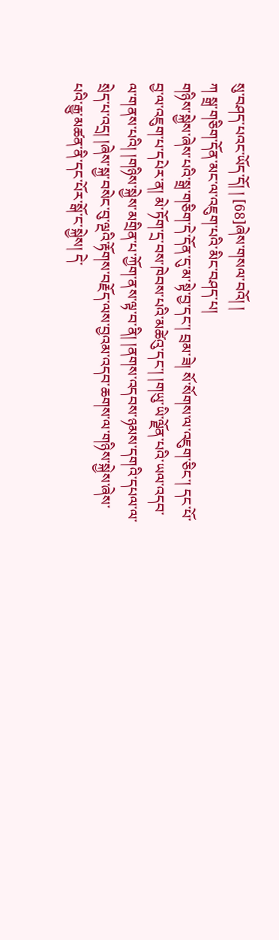སུ་བཤད་པའང་ཡོད་དོ། ། [68]ཞེས་གསལ་བའོ། །
ཀ སྒྲ་གཅིག་དོན་མང་ལ་འཇུག་པའི་མིང་བཤད་པ།
གཉིས་སྐྱེས་ཞེས་པའི་སྒྲ་གཅིག་དེ་དོན་དུ་མ་སྟེ་བྱ་དང་། བྲམ་ཟེ། སོ་སོགས་ལ་འཇུག་ཅིང་། དང་པོ་བྱ་ལ་འཇུག་པ་དཔེར་ན། མེ་ཏོག་དྲ་བས་ཁེབས་པའི་མཚེའུ་དང་། །གཡུ་ཡི་ལྗོན་པའི་ཡལ་འདབ་ལ་གནས་པའི། །གཉིས་སྐྱེས་མགྲིན་པ་ཀྱོག་ནས་ལྟ་བ་ནི། །ནགས་འདབས་ཉམས་དགའི་དཔལ་ལ་སྲེད་པ་འདྲ། །ཞེས་སྐྱ་བསེང་བུ་ལྔའི་རྟོགས་བརྗོད་ལས་བྱའམ་འདབ་ཆགས་ལ་གཉིས་སྐྱེས་ཞེས་པའི་རྒྱུ་མཚན་ནི་དང་པོར་སྒོ་ང་སྐྱེས། དེ་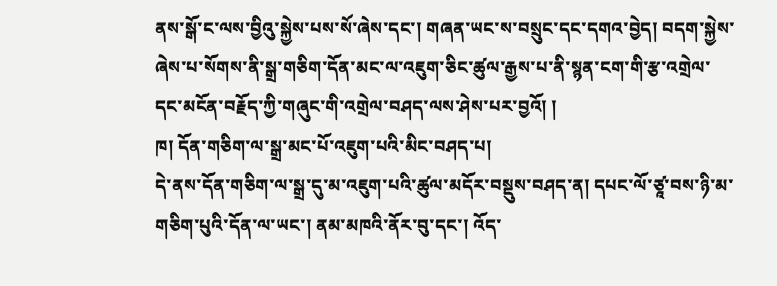ནས་སྒོ་ང་ལས་བྱིའུ་སྐྱེས་པས་སོ་ཞེས་དང་། གཞན་ཡང་ས་བསྲུང་དང་དགའ་བྱེད། བདག་སྐྱེས་ཞེས་པ་སོགས་ནི་སྒྲ་གཅིག་དོན་མང་ལ་འཇུག་ཅིང་ཚུལ་རྒྱས་པ་ནི་སྙན་ངག་གི་རྩ་འགྲེལ་དང་མངོན་བརྗོད་ཀྱི་གཞུང་གི་འགྲེལ་བཤད་ལས་ཤེས་པར་བྱའོ། །
ཁ། དོན་གཅིག་ལ་སྒྲ་མང་པོ་འཇུག་པའི་མིང་བཤད་པ།
དེ་ནས་དོན་གཅིག་ལ་སྒྲ་དུ་མ་འཇུག་པའི་ཚུལ་མདོར་བསྡུས་བཤད་ན། དཔང་ལོ་ཙཱ་བས་ཉི་མ་གཅིག་པུའི་དོན་ལ་ཡང་། ནམ་མཁའི་ནོར་བུ་དང་། འོད་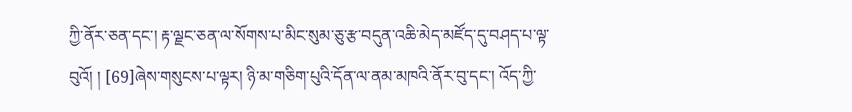ཀྱི་ནོར་ཅན་དང་། རྟ་ལྗང་ཅན་ལ་སོགས་པ་མིང་སུམ་ཅུ་རྩ་བདུན་འཆི་མེད་མཛོད་དུ་བཤད་པ་ལྟ་བུའོ། ། [69]ཞེས་གསུངས་པ་ལྟར། ཉི་མ་གཅིག་པུའི་དོན་ལ་ནམ་མཁའི་ནོར་བུ་དང་། འོད་ཀྱི་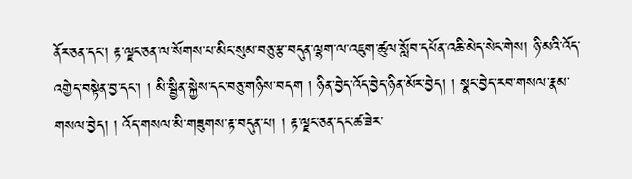ནོར་ཅན་དང་། རྟ་ལྗང་ཅན་ལ་སོགས་པ་མིང་སུམ་བཅུ་རྩ་བདུན་ལྷག་ལ་འཇུག་ཚུལ་སློབ་དཔོན་འཆི་མེད་སེང་གེས། ཉི་མའི་འོད་འགྱེད་བསྟེན་བྱ་དང་། ། མི་སྦྱིན་སྐྱེས་དང་བཅུ་གཉིས་བདག ། ཉིན་བྱེད་འོད་བྱེད་ཉིན་མོར་བྱེད། ། སྣང་བྱེད་རབ་གསལ་རྣམ་གསལ་བྱེད། ། འོད་གསལ་མི་གཟུགས་རྟ་བདུན་པ། ། རྟ་ལྗང་ཅན་དང་ཚ་ཟེར་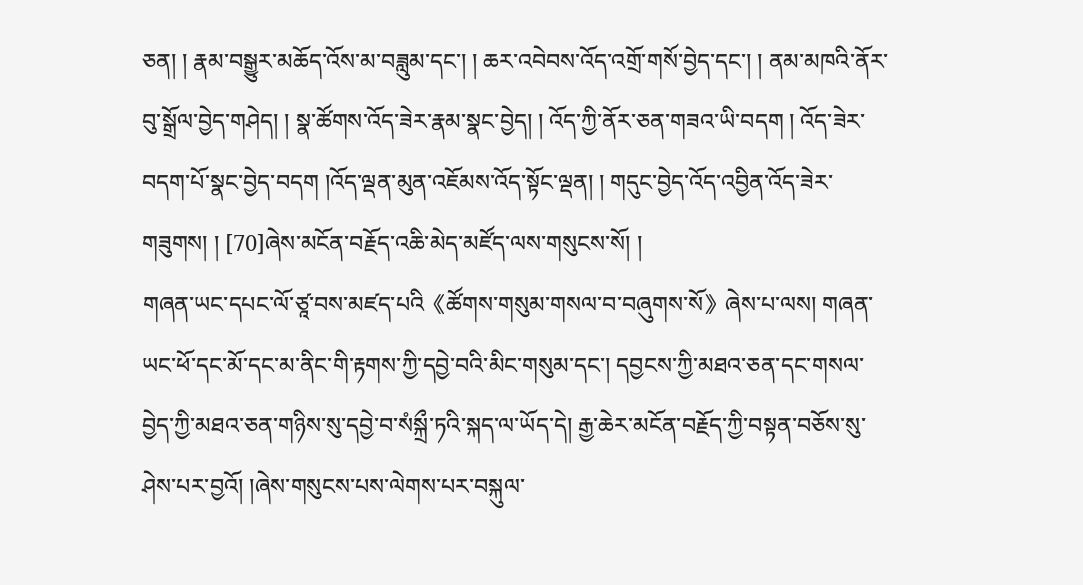ཅན། ། རྣམ་བསྒྱུར་མཆོད་འོས་མ་བཟླུམ་དང་། ། ཆར་འབེབས་འོད་འགྲོ་གསོ་བྱེད་དང་། ། ནམ་མཁའི་ནོར་བུ་སྒྲོལ་བྱེད་གཤེད། ། སྣ་ཚོགས་འོད་ཟེར་རྣམ་སྣང་བྱེད། ། འོད་ཀྱི་ནོར་ཅན་གཟའ་ཡི་བདག ། འོད་ཟེར་བདག་པོ་སྣང་བྱེད་བདག །འོད་ལྡན་མུན་འཇོམས་འོད་སྟོང་ལྡན། ། གདུང་བྱེད་འོད་འབྱིན་འོད་ཟེར་གཟུགས། ། [70]ཞེས་མངོན་བརྗོད་འཆི་མེད་མཛོད་ལས་གསུངས་སོ། །
གཞན་ཡང་དཔང་ལོ་ཙཱ་བས་མཛད་པའི《ཚོགས་གསུམ་གསལ་བ་བཞུགས་སོ》ཞེས་པ་ལས། གཞན་ཡང་ཕོ་དང་མོ་དང་མ་ནིང་གི་རྟགས་ཀྱི་དབྱེ་བའི་མིང་གསུམ་དང་། དབྱངས་ཀྱི་མཐའ་ཅན་དང་གསལ་བྱེད་ཀྱི་མཐའ་ཅན་གཉིས་སུ་དབྱེ་བ་སཾསྐྲྀ་ཏའི་སྐད་ལ་ཡོད་དེ། རྒྱ་ཆེར་མངོན་བརྗོད་ཀྱི་བསྟན་བཅོས་སུ་ཤེས་པར་བྱའོ། །ཞེས་གསུངས་པས་ལེགས་པར་བསྐུལ་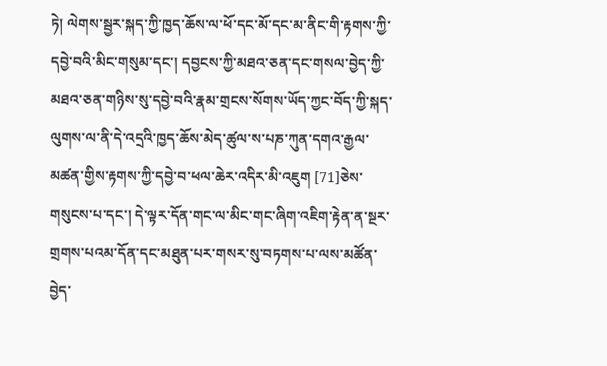ཏེ། ལེགས་སྦྱར་སྐད་ཀྱི་ཁྱད་ཆོས་ལ་ཕོ་དང་མོ་དང་མ་ནིང་གི་རྟགས་ཀྱི་དབྱེ་བའི་མིང་གསུམ་དང་། དབྱངས་ཀྱི་མཐའ་ཅན་དང་གསལ་བྱེད་ཀྱི་མཐའ་ཅན་གཉིས་སུ་དབྱེ་བའི་རྣམ་གྲངས་སོགས་ཡོད་ཀྱང་བོད་ཀྱི་སྐད་ལུགས་ལ་ནི་དེ་འདྲའི་ཁྱད་ཆོས་མེད་ཚུལ་ས་པཎ་ཀུན་དགའ་རྒྱལ་མཚན་གྱིས་རྟགས་ཀྱི་དབྱེ་བ་ཕལ་ཆེར་འདིར་མི་འཇུག [71]ཅེས་གསུངས་པ་དང་། དེ་ལྟར་དོན་གང་ལ་མིང་གང་ཞིག་འཇིག་རྟེན་ན་སྔར་གྲགས་པའམ་དོན་དང་མཐུན་པར་གསར་སུ་བཏགས་པ་ལས་མཚོན་བྱེད་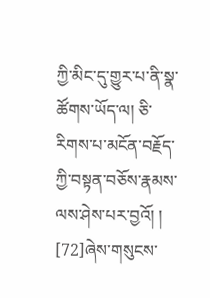ཀྱི་མིང་དུ་གྱུར་པ་ནི་སྣ་ཚོགས་ཡོད་ལ། ཅི་རིགས་པ་མངོན་བརྗོད་ཀྱི་བསྟན་བཅོས་རྣམས་ལས་ཤེས་པར་བྱའོ། ། [72]ཞེས་གསུངས་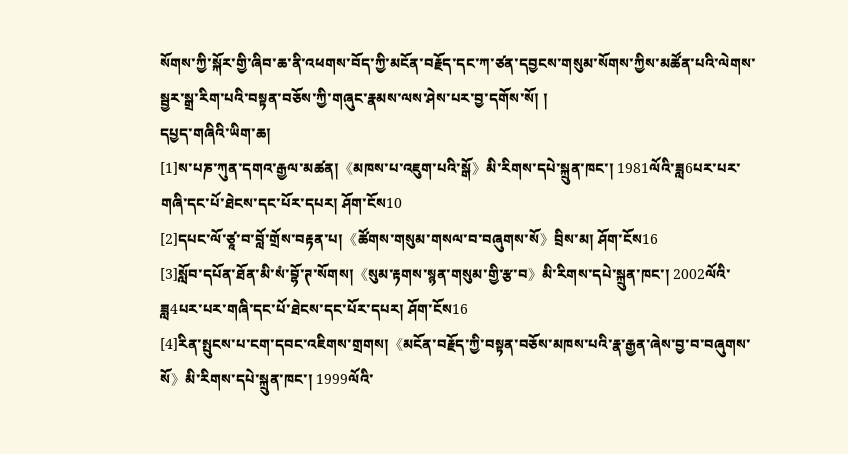སོགས་ཀྱི་སྐོར་གྱི་ཞིབ་ཆ་ནི་འཕགས་བོད་ཀྱི་མངོན་བརྗོད་དང་ཀ་ཙན་དབྱངས་གསུམ་སོགས་ཀྱིས་མཚོན་པའི་ལེགས་སྦྱར་སྒྲ་རིག་པའི་བསྟན་བཅོས་ཀྱི་གཞུང་རྣམས་ལས་ཤེས་པར་བྱ་དགོས་སོ། །
དཔྱད་གཞིའི་ཡིག་ཆ།
[1]ས་པཎ་ཀུན་དགའ་རྒྱལ་མཚན།《མཁས་པ་འཇུག་པའི་སྒོ》མི་རིགས་དཔེ་སྐྲུན་ཁང་། 1981ལོའི་ཟླ6པར་པར་གཞི་དང་པོ་ཐེངས་དང་པོར་དཔར། ཤོག་ངོས10
[2]དཔང་ལོ་ཙཱ་བ་བློ་གྲོས་བརྟན་པ།《ཚོགས་གསུམ་གསལ་བ་བཞུགས་སོ》བྲིས་མ། ཤོག་ངོས16
[3]སློབ་དཔོན་ཐོན་མི་སཾ་བྷོ་ཊ་སོགས།《སུམ་རྟགས་སྙན་གསུམ་གྱི་རྩ་བ》མི་རིགས་དཔེ་སྐྲུན་ཁང་། 2002ལོའི་ཟླ4པར་པར་གཞི་དང་པོ་ཐེངས་དང་པོར་དཔར། ཤོག་ངོས16
[4]རིན་སྤུངས་པ་ངག་དབང་འཇིགས་གྲགས།《མངོན་བརྗོད་ཀྱི་བསྟན་བཅོས་མཁས་པའི་རྣ་རྒྱན་ཞེས་བྱ་བ་བཞུགས་སོ》མི་རིགས་དཔེ་སྐྲུན་ཁང་། 1999ལོའི་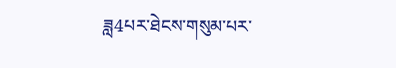ཟླ4པར་ཐེངས་གསུམ་པར་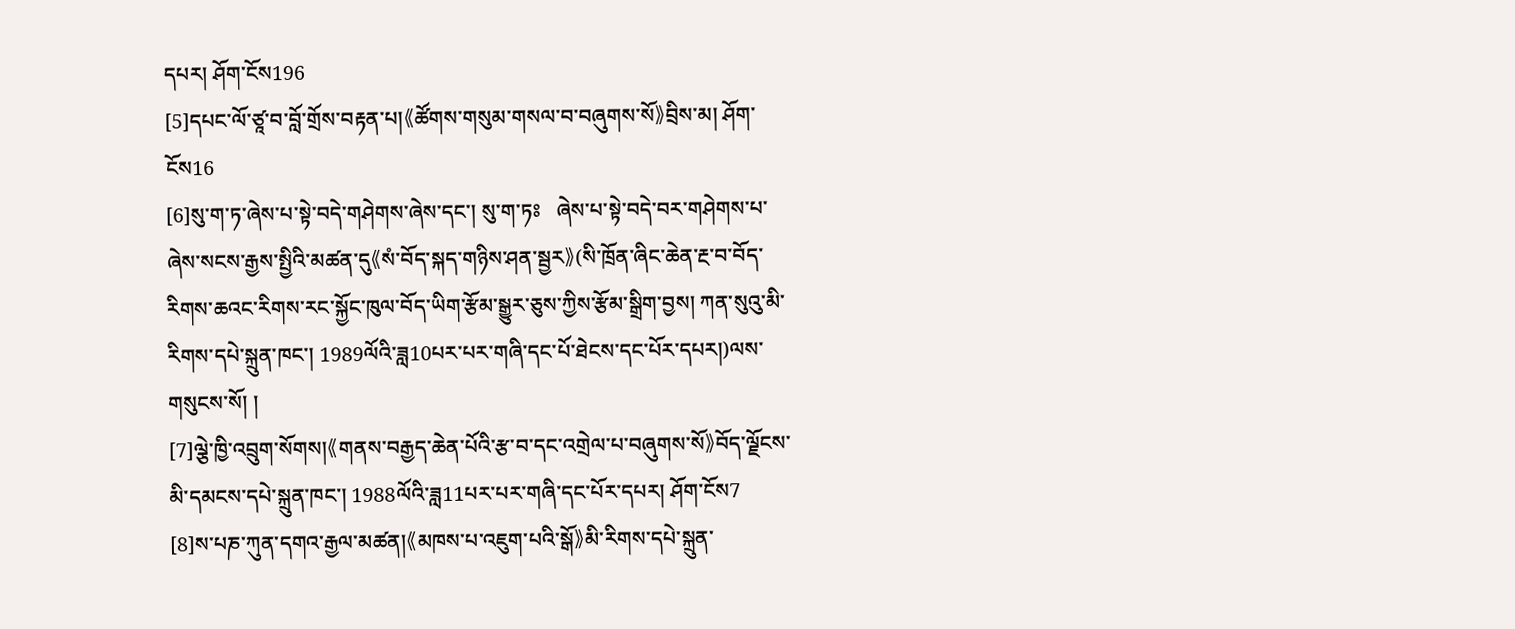དཔར། ཤོག་ངོས196
[5]དཔང་ལོ་ཙཱ་བ་བློ་གྲོས་བརྟན་པ།《ཚོགས་གསུམ་གསལ་བ་བཞུགས་སོ》བྲིས་མ། ཤོག་ངོས16
[6]སུ་ག་ཏ་ཞེས་པ་སྟེ་བདེ་གཤེགས་ཞེས་དང་། སུ་ག་ཏཿ   ཞེས་པ་སྟེ་བདེ་བར་གཤེགས་པ་ཞེས་སངས་རྒྱས་སྤྱིའི་མཚན་དུ《སཾ་བོད་སྐད་གཉིས་ཤན་སྦྱར》(སི་ཁྲོན་ཞིང་ཆེན་རྔ་བ་བོད་རིགས་ཆའང་རིགས་རང་སྐྱོང་ཁུལ་བོད་ཡིག་རྩོམ་སྒྱུར་ཅུས་ཀྱིས་རྩོམ་སྒྲིག་བྱས། ཀན་སུའུ་མི་རིགས་དཔེ་སྐྲུན་ཁང་། 1989ལོའི་ཟླ10པར་པར་གཞི་དང་པོ་ཐེངས་དང་པོར་དཔར།)ལས་གསུངས་སོ། །
[7]ལྕེ་ཁྱི་འབྲུག་སོགས།《གནས་བརྒྱད་ཆེན་པོའི་རྩ་བ་དང་འགྲེལ་པ་བཞུགས་སོ》བོད་ལྗོངས་མི་དམངས་དཔེ་སྐྲུན་ཁང་། 1988ལོའི་ཟླ11པར་པར་གཞི་དང་པོར་དཔར། ཤོག་ངོས7
[8]ས་པཎ་ཀུན་དགའ་རྒྱལ་མཚན།《མཁས་པ་འཇུག་པའི་སྒོ》མི་རིགས་དཔེ་སྐྲུན་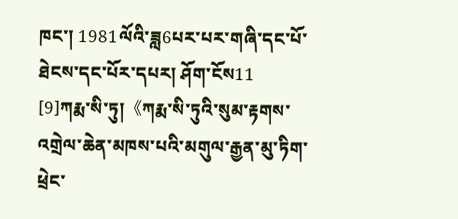ཁང་། 1981ལོའི་ཟླ6པར་པར་གཞི་དང་པོ་ཐེངས་དང་པོར་དཔར། ཤོག་ངོས11
[9]ཀརྨ་སི་ཏུ།《ཀརྨ་སི་ཏུའི་སུམ་རྟགས་འགྲེལ་ཆེན་མཁས་པའི་མགུལ་རྒྱན་མུ་ཏིག་ཕྲེང་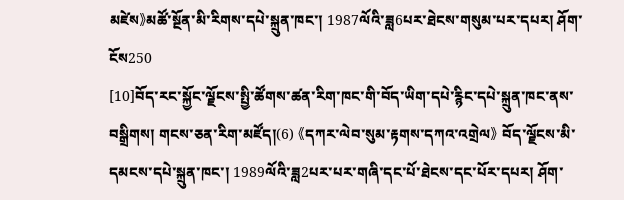མཛེས》མཚོ་སྔོན་མི་རིགས་དཔེ་སྐྲུན་ཁང་། 1987ལོའི་ཟླ6པར་ཐེངས་གསུམ་པར་དཔར། ཤོག་ངོས250
[10]བོད་རང་སྐྱོང་ལྗོངས་སྤྱི་ཚོགས་ཚན་རིག་ཁང་གི་བོད་ཡིག་དཔེ་རྙིང་དཔེ་སྐྲུན་ཁང་ནས་བསྒྲིགས། གངས་ཅན་རིག་མཛོད།(6) 《དཀར་ལེབ་སུམ་རྟགས་དཀའ་འགྲེལ》 བོད་ལྗོངས་མི་དམངས་དཔེ་སྐྲུན་ཁང་། 1989ལོའི་ཟླ2པར་པར་གཞི་དང་པོ་ཐེངས་དང་པོར་དཔར། ཤོག་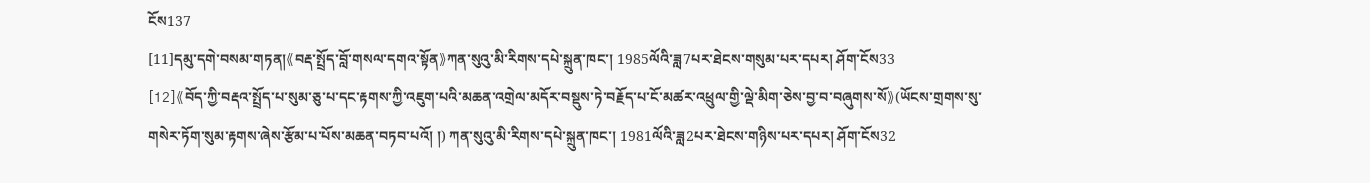ངོས137
[11]དམུ་དགེ་བསམ་གཏན།《བརྡ་སྤྲོད་བློ་གསལ་དགའ་སྟོན》ཀན་སུའུ་མི་རིགས་དཔེ་སྐྲུན་ཁང་། 1985ལོའི་ཟླ7པར་ཐེངས་གསུམ་པར་དཔར། ཤོག་ངོས33
[12]《བོད་ཀྱི་བརྡའ་སྤྲོད་པ་སུམ་ཅུ་པ་དང་རྟགས་ཀྱི་འཇུག་པའི་མཆན་འགྲེལ་མདོར་བསྡུས་ཏེ་བརྗོད་པ་ངོ་མཚར་འཕྲུལ་གྱི་ལྡེ་མིག་ཅེས་བྱ་བ་བཞུགས་སོ》(ཡོངས་གྲགས་སུ་གསེར་ཏོག་སུམ་རྟགས་ཞེས་རྩོམ་པ་པོས་མཆན་བཏབ་པའོ། །) ཀན་སུའུ་མི་རིགས་དཔེ་སྐྲུན་ཁང་། 1981ལོའི་ཟླ2པར་ཐེངས་གཉིས་པར་དཔར། ཤོག་ངོས32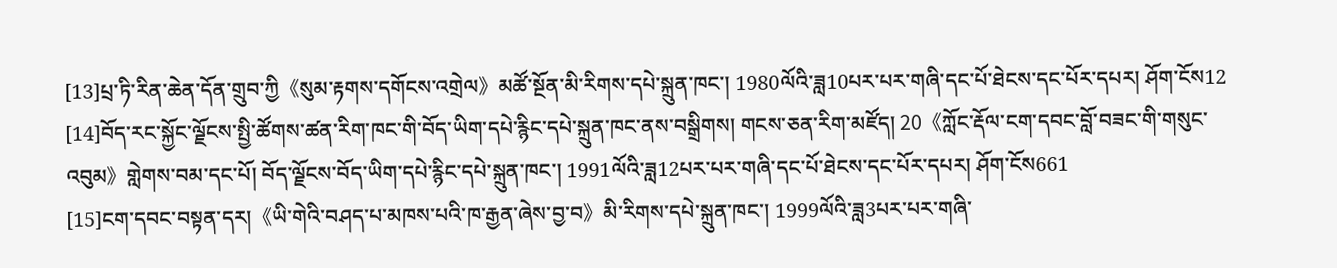[13]པྲ་ཏི་རིན་ཆེན་དོན་གྲུབ་ཀྱི《སུམ་རྟགས་དགོངས་འགྲེལ》མཚོ་སྔོན་མི་རིགས་དཔེ་སྐྲུན་ཁང་། 1980ལོའི་ཟླ10པར་པར་གཞི་དང་པོ་ཐེངས་དང་པོར་དཔར། ཤོག་ངོས12
[14]བོད་རང་སྐྱོང་ལྗོངས་སྤྱི་ཚོགས་ཚན་རིག་ཁང་གི་བོད་ཡིག་དཔེ་རྙིང་དཔེ་སྐྲུན་ཁང་ནས་བསྒྲིགས། གངས་ཅན་རིག་མཛོད། 20《ཀློང་རྡོལ་ངག་དབང་བློ་བཟང་གི་གསུང་འབུམ》གླེགས་བམ་དང་པོ། བོད་ལྗོངས་བོད་ཡིག་དཔེ་རྙིང་དཔེ་སྐྲུན་ཁང་། 1991ལོའི་ཟླ12པར་པར་གཞི་དང་པོ་ཐེངས་དང་པོར་དཔར། ཤོག་ངོས661
[15]ངག་དབང་བསྟན་དར།《ཡི་གེའི་བཤད་པ་མཁས་པའི་ཁ་རྒྱན་ཞེས་བྱ་བ》མི་རིགས་དཔེ་སྐྲུན་ཁང་། 1999ལོའི་ཟླ3པར་པར་གཞི་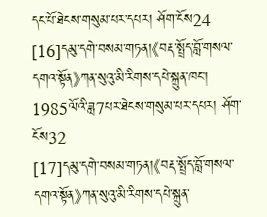དང་པོ་ཐེངས་གསུམ་པར་དཔར། ཤོག་ངོས24
[16]དམུ་དགེ་བསམ་གཏན།《བརྡ་སྤྲོད་བློ་གསལ་དགའ་སྟོན》ཀན་སུའུ་མི་རིགས་དཔེ་སྐྲུན་ཁང་། 1985ལོའི་ཟླ7པར་ཐེངས་གསུམ་པར་དཔར། ཤོག་ངོས32
[17]དམུ་དགེ་བསམ་གཏན།《བརྡ་སྤྲོད་བློ་གསལ་དགའ་སྟོན》ཀན་སུའུ་མི་རིགས་དཔེ་སྐྲུན་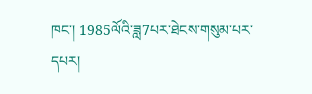ཁང་། 1985ལོའི་ཟླ7པར་ཐེངས་གསུམ་པར་དཔར།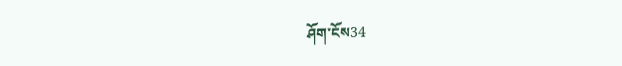ཤོག་ངོས34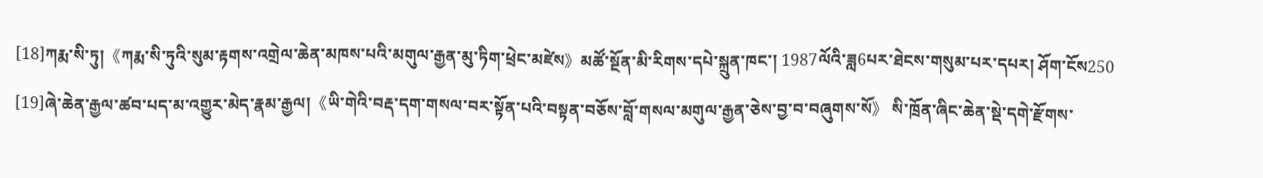[18]ཀརྨ་སི་ཏུ།《ཀརྨ་སི་ཏུའི་སུམ་རྟགས་འགྲེལ་ཆེན་མཁས་པའི་མགུལ་རྒྱན་མུ་ཏིག་ཕྲེང་མཛེས》མཚོ་སྔོན་མི་རིགས་དཔེ་སྐྲུན་ཁང་། 1987ལོའི་ཟླ6པར་ཐེངས་གསུམ་པར་དཔར། ཤོག་ངོས250
[19]ཞེ་ཆེན་རྒྱལ་ཚབ་པད་མ་འགྱུར་མེད་རྣམ་རྒྱལ།《ཡི་གེའི་བརྡ་དག་གསལ་བར་སྟོན་པའི་བསྟན་བཅོས་བློ་གསལ་མགུལ་རྒྱན་ཅེས་བྱ་བ་བཞུགས་སོ》 སི་ཁྲོན་ཞིང་ཆེན་སྡེ་དགེ་རྫོགས་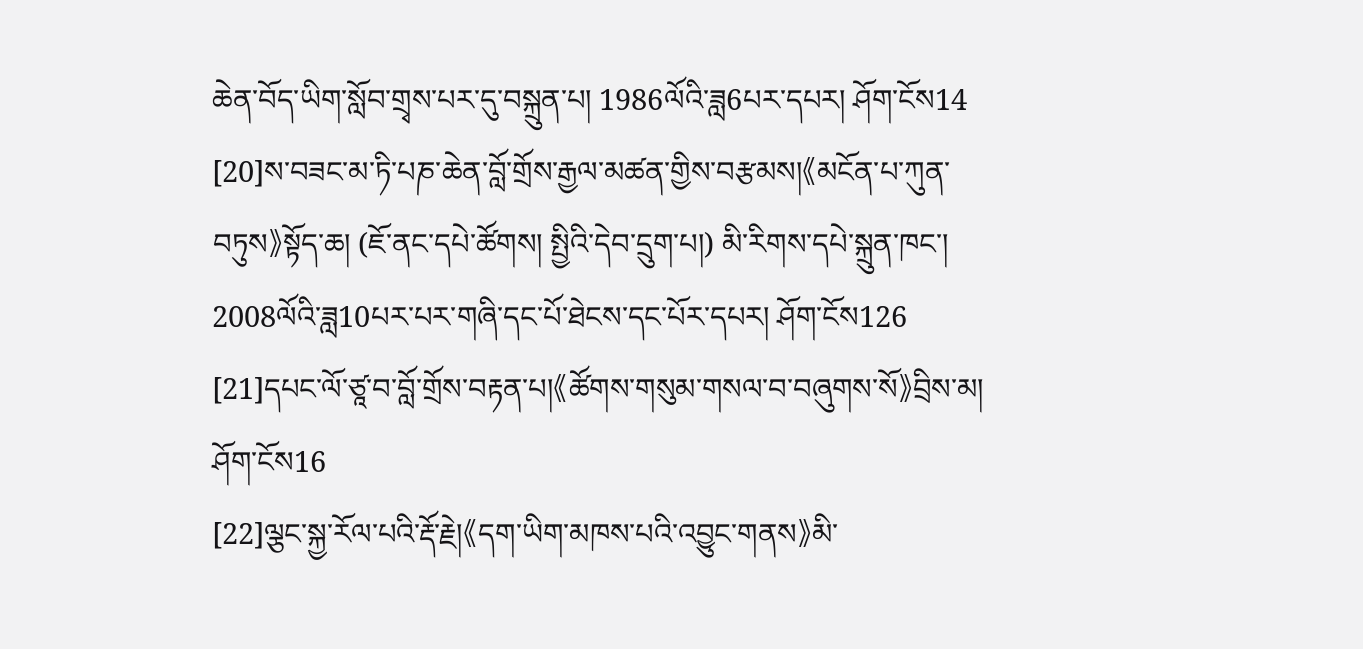ཆེན་བོད་ཡིག་སློབ་གྲྭས་པར་དུ་བསྐྲུན་པ། 1986ལོའི་ཟླ6པར་དཔར། ཤོག་ངོས14
[20]ས་བཟང་མ་ཏི་པཎ་ཆེན་བློ་གྲོས་རྒྱལ་མཚན་གྱིས་བརྩམས།《མངོན་པ་ཀུན་བཏུས》སྟོད་ཆ། (ཇོ་ནང་དཔེ་ཚོགས། སྤྱིའི་དེབ་དྲུག་པ།) མི་རིགས་དཔེ་སྐྲུན་ཁང་། 2008ལོའི་ཟླ10པར་པར་གཞི་དང་པོ་ཐེངས་དང་པོར་དཔར། ཤོག་ངོས126
[21]དཔང་ལོ་ཙཱ་བ་བློ་གྲོས་བརྟན་པ།《ཚོགས་གསུམ་གསལ་བ་བཞུགས་སོ》བྲིས་མ། ཤོག་ངོས16
[22]ལྕང་སྐྱ་རོལ་པའི་རྡོ་རྗེ།《དག་ཡིག་མཁས་པའི་འབྱུང་གནས》མི་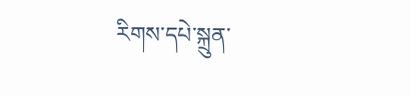རིགས་དཔེ་སྐྲུན་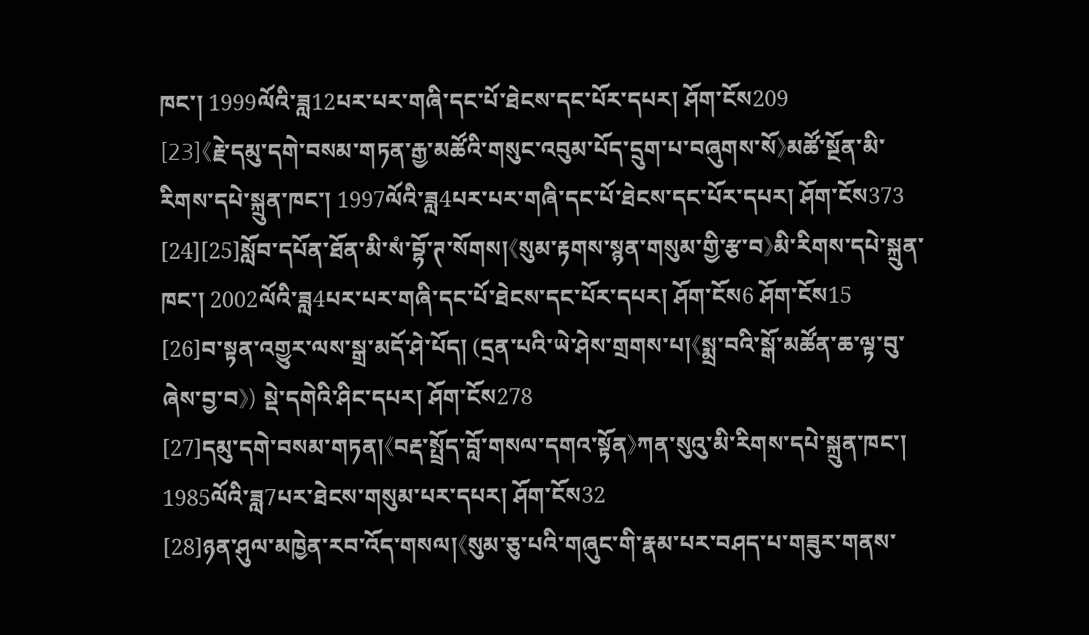ཁང་། 1999ལོའི་ཟླ12པར་པར་གཞི་དང་པོ་ཐེངས་དང་པོར་དཔར། ཤོག་ངོས209
[23]《རྗེ་དམུ་དགེ་བསམ་གཏན་རྒྱ་མཚོའི་གསུང་འབུམ་པོད་དྲུག་པ་བཞུགས་སོ》མཚོ་སྔོན་མི་རིགས་དཔེ་སྐྲུན་ཁང་། 1997ལོའི་ཟླ4པར་པར་གཞི་དང་པོ་ཐེངས་དང་པོར་དཔར། ཤོག་ངོས373
[24][25]སློབ་དཔོན་ཐོན་མི་སཾ་བྷོ་ཊ་སོགས།《སུམ་རྟགས་སྙན་གསུམ་གྱི་རྩ་བ》མི་རིགས་དཔེ་སྐྲུན་ཁང་། 2002ལོའི་ཟླ4པར་པར་གཞི་དང་པོ་ཐེངས་དང་པོར་དཔར། ཤོག་ངོས6 ཤོག་ངོས15
[26]བ་སྟན་འགྱུར་ལས་སྒྲ་མདོ་ཤེ་པོད། (དྲན་པའི་ཡེ་ཤེས་གྲགས་པ།《སྨྲ་བའི་སྒོ་མཚོན་ཆ་ལྟ་བུ་ཞེས་བྱ་བ》) སྡེ་དགེའི་ཤིང་དཔར། ཤོག་ངོས278
[27]དམུ་དགེ་བསམ་གཏན།《བརྡ་སྤྲོད་བློ་གསལ་དགའ་སྟོན》ཀན་སུའུ་མི་རིགས་དཔེ་སྐྲུན་ཁང་། 1985ལོའི་ཟླ7པར་ཐེངས་གསུམ་པར་དཔར། ཤོག་ངོས32
[28]ཉན་ཤུལ་མཁྱེན་རབ་འོད་གསལ།《སུམ་ཅུ་པའི་གཞུང་གི་རྣམ་པར་བཤད་པ་གཟུར་གནས་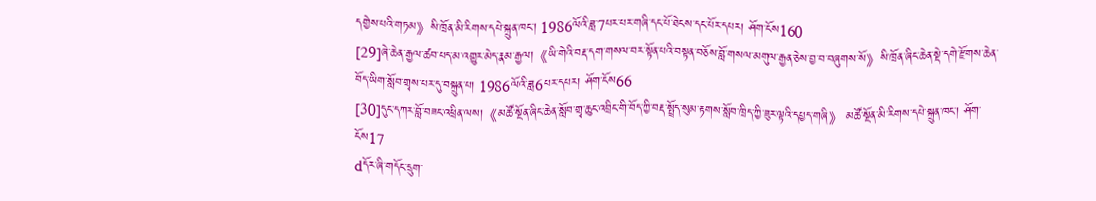དགྱེས་པའི་གཏམ》སི་ཁྲོན་མི་རིགས་དཔེ་སྐྲུན་ཁང་། 1986ལོའི་ཟླ་7པར་པར་གཞི་དང་པོ་ཐེངས་དང་པོར་དཔར། ཤོག་ངོས160
[29]ཞེ་ཆེན་རྒྱལ་ཚབ་པད་མ་འགྱུར་མེད་རྣམ་རྒྱལ།《ཡི་གེའི་བརྡ་དག་གསལ་བར་སྟོན་པའི་བསྟན་བཅོས་བློ་གསལ་མགུལ་རྒྱན་ཅེས་བྱ་བ་བཞུགས་སོ》སི་ཁྲོན་ཞིང་ཆེན་སྡེ་དགེ་རྫོགས་ཆེན་བོད་ཡིག་སློབ་གྲྭས་པར་དུ་བསྐྲུན་པ། 1986ལོའི་ཟླ6པར་དཔར། ཤོག་ངོས66
[30]དུང་དཀར་བློ་བཟང་འཕྲིན་ལས།《མཚོ་སྔོན་ཞིང་ཆེན་སློབ་གྲྭ་ཆུང་འབྲིང་གི་བོད་ཀྱི་བརྡ་སྤྲོད་སུམ་རྟགས་སློབ་ཁྲིད་ཀྱི་ཟུར་ལྟའི་དཔྱད་གཞི》 མཚོ་སྔོན་མི་རིགས་དཔེ་སྐྲུན་ཁང་། ཤོག་ངོས17
dདོར་ཞི་གདོང་དྲུག་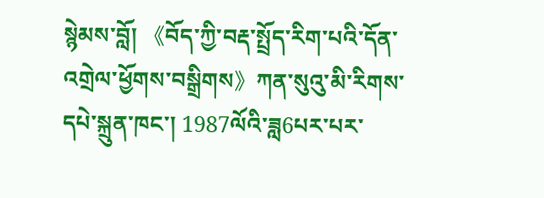སྙེམས་བློ། 《བོད་ཀྱི་བརྡ་སྤྲོད་རིག་པའི་དོན་འགྲེལ་ཕྱོགས་བསྒྲིགས》ཀན་སུའུ་མི་རིགས་དཔེ་སྐྲུན་ཁང་། 1987ལོའི་ཟླ6པར་པར་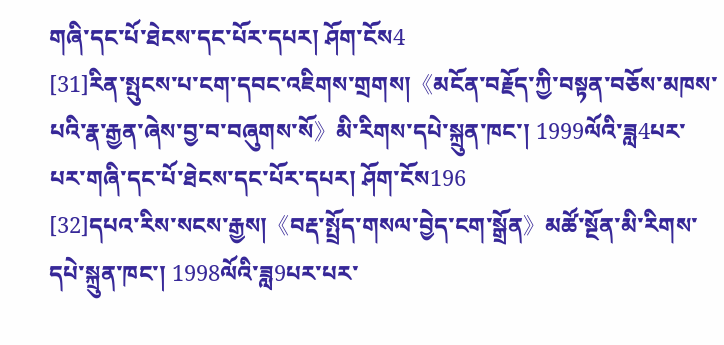གཞི་དང་པོ་ཐེངས་དང་པོར་དཔར། ཤོག་ངོས4
[31]རིན་སྤུངས་པ་ངག་དབང་འཇིགས་གྲགས།《མངོན་བརྗོད་ཀྱི་བསྟན་བཅོས་མཁས་པའི་རྣ་རྒྱན་ཞེས་བྱ་བ་བཞུགས་སོ》མི་རིགས་དཔེ་སྐྲུན་ཁང་། 1999ལོའི་ཟླ4པར་པར་གཞི་དང་པོ་ཐེངས་དང་པོར་དཔར། ཤོག་ངོས196
[32]དཔའ་རིས་སངས་རྒྱས།《བརྡ་སྤྲོད་གསལ་བྱེད་ངག་སྒྲོན》མཚོ་སྔོན་མི་རིགས་དཔེ་སྐྲུན་ཁང་། 1998ལོའི་ཟླ9པར་པར་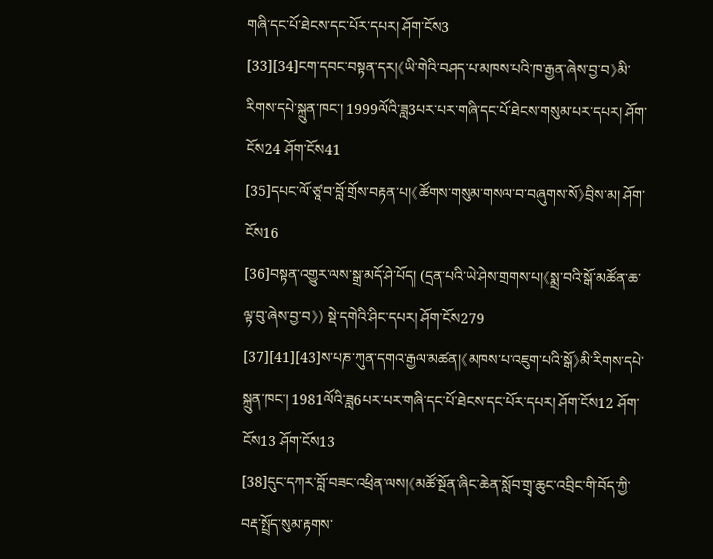གཞི་དང་པོ་ཐེངས་དང་པོར་དཔར། ཤོག་ངོས3
[33][34]ངག་དབང་བསྟན་དར།《ཡི་གེའི་བཤད་པ་མཁས་པའི་ཁ་རྒྱན་ཞེས་བྱ་བ》མི་རིགས་དཔེ་སྐྲུན་ཁང་། 1999ལོའི་ཟླ3པར་པར་གཞི་དང་པོ་ཐེངས་གསུམ་པར་དཔར། ཤོག་ངོས24 ཤོག་ངོས41
[35]དཔང་ལོ་ཙཱ་བ་བློ་གྲོས་བརྟན་པ།《ཚོགས་གསུམ་གསལ་བ་བཞུགས་སོ》བྲིས་མ། ཤོག་ངོས16
[36]བསྟན་འགྱུར་ལས་སྒྲ་མདོ་ཤེ་པོད། (དྲན་པའི་ཡེ་ཤེས་གྲགས་པ།《སྨྲ་བའི་སྒོ་མཚོན་ཆ་ལྟ་བུ་ཞེས་བྱ་བ》) སྡེ་དགེའི་ཤིང་དཔར། ཤོག་ངོས279
[37][41][43]ས་པཎ་ཀུན་དགའ་རྒྱལ་མཚན།《མཁས་པ་འཇུག་པའི་སྒོ》མི་རིགས་དཔེ་སྐྲུན་ཁང་། 1981ལོའི་ཟླ6པར་པར་གཞི་དང་པོ་ཐེངས་དང་པོར་དཔར། ཤོག་ངོས12 ཤོག་ངོས13 ཤོག་ངོས13
[38]དུང་དཀར་བློ་བཟང་འཕྲིན་ལས།《མཚོ་སྔོན་ཞིང་ཆེན་སློབ་གྲྭ་ཆུང་འབྲིང་གི་བོད་ཀྱི་བརྡ་སྤྲོད་སུམ་རྟགས་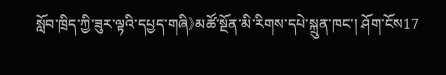སློབ་ཁྲིད་ཀྱི་ཟུར་ལྟའི་དཔྱད་གཞི》མཚོ་སྔོན་མི་རིགས་དཔེ་སྐྲུན་ཁང་། ཤོག་ངོས17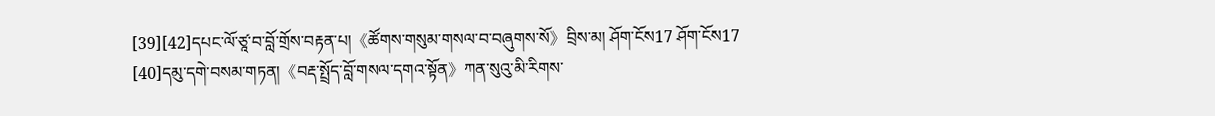[39][42]དཔང་ལོ་ཙཱ་བ་བློ་གྲོས་བརྟན་པ།《ཚོགས་གསུམ་གསལ་བ་བཞུགས་སོ》བྲིས་མ། ཤོག་ངོས17 ཤོག་ངོས17
[40]དམུ་དགེ་བསམ་གཏན།《བརྡ་སྤྲོད་བློ་གསལ་དགའ་སྟོན》ཀན་སུའུ་མི་རིགས་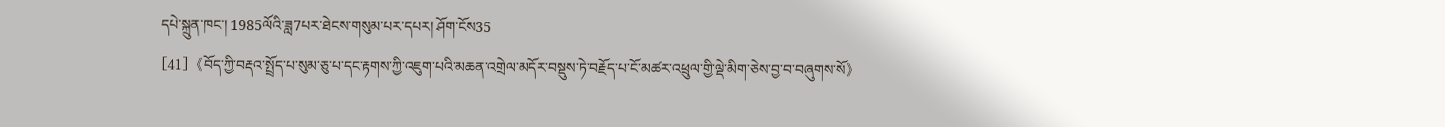དཔེ་སྐྲུན་ཁང་། 1985ལོའི་ཟླ7པར་ཐེངས་གསུམ་པར་དཔར། ཤོག་ངོས35
[41]《བོད་ཀྱི་བརྡའ་སྤྲོད་པ་སུམ་ཅུ་པ་དང་རྟགས་ཀྱི་འཇུག་པའི་མཆན་འགྲེལ་མདོར་བསྡུས་ཏེ་བརྗོད་པ་ངོ་མཚར་འཕྲུལ་གྱི་ལྡེ་མིག་ཅེས་བྱ་བ་བཞུགས་སོ》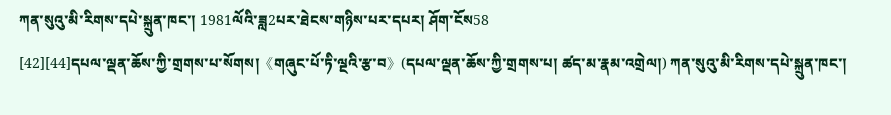ཀན་སུའུ་མི་རིགས་དཔེ་སྐྲུན་ཁང་། 1981ལོའི་ཟླ2པར་ཐེངས་གཉིས་པར་དཔར། ཤོག་ངོས58
[42][44]དཔལ་ལྡན་ཆོས་ཀྱི་གྲགས་པ་སོགས།《གཞུང་པོ་ཏི་ལྔའི་རྩ་བ》(དཔལ་ལྡན་ཆོས་ཀྱི་གྲགས་པ། ཚད་མ་རྣམ་འགྲེལ།) ཀན་སུའུ་མི་རིགས་དཔེ་སྐྲུན་ཁང་།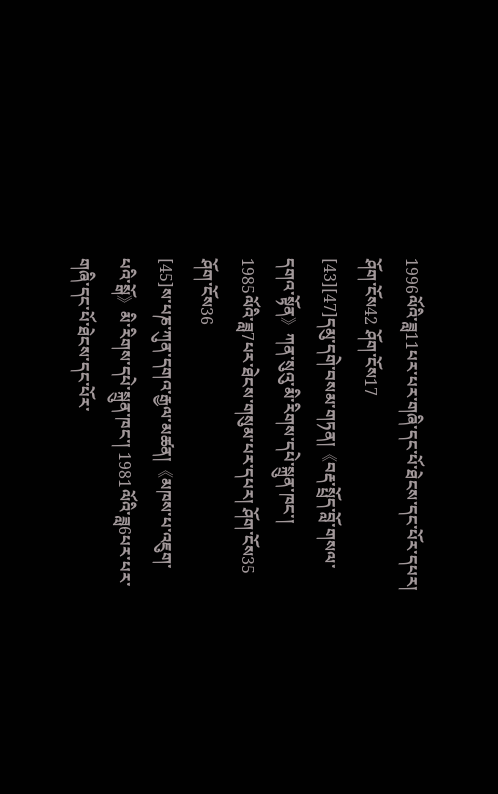1996ལོའི་ཟླ11པར་པར་གཞི་དང་པོ་ཐེངས་དང་པོར་དཔར། ཤོག་ངོས42 ཤོག་ངོས17
[43][47]དམུ་དགེ་བསམ་གཏན།《བརྡ་སྤྲོད་བློ་གསལ་དགའ་སྟོན》ཀན་སུའུ་མི་རིགས་དཔེ་སྐྲུན་ཁང་། 1985ལོའི་ཟླ7པར་ཐེངས་གསུམ་པར་དཔར། ཤོག་ངོས35 ཤོག་ངོས36
[45]ས་པཎ་ཀུན་དགའ་རྒྱལ་མཚན།《མཁས་པ་འཇུག་པའི་སྒོ》མི་རིགས་དཔེ་སྐྲུན་ཁང་། 1981ལོའི་ཟླ6པར་པར་གཞི་དང་པོ་ཐེངས་དང་པོར་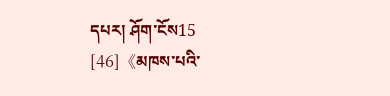དཔར། ཤོག་ངོས15
[46]《མཁས་པའི་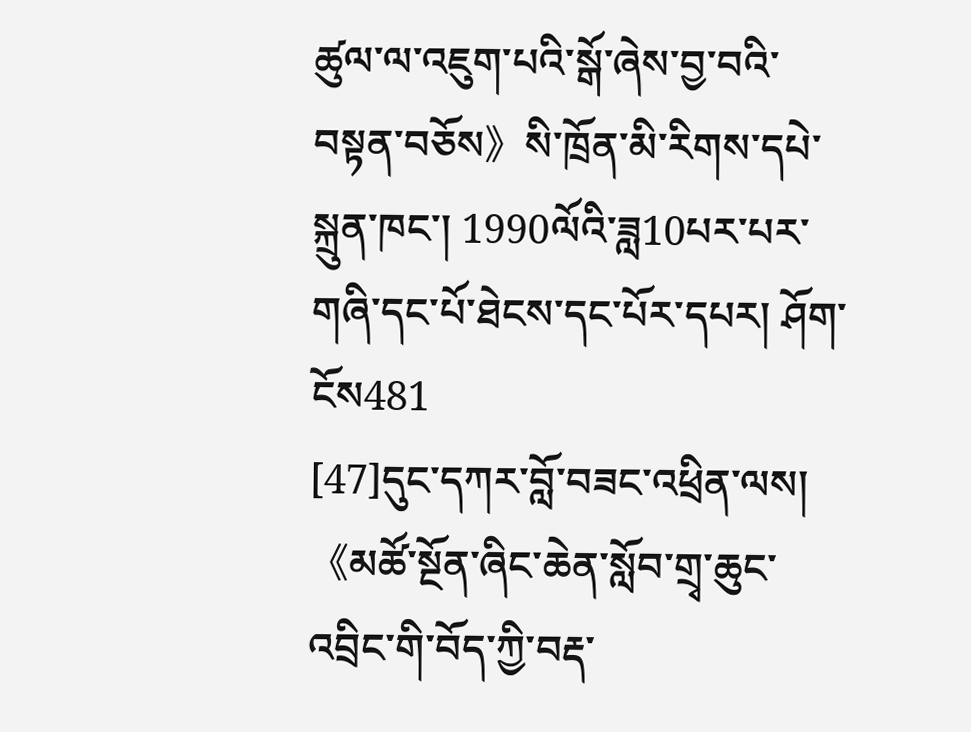ཚུལ་ལ་འཇུག་པའི་སྒོ་ཞེས་བྱ་བའི་བསྟན་བཅོས》སི་ཁྲོན་མི་རིགས་དཔེ་སྐྲུན་ཁང་། 1990ལོའི་ཟླ10པར་པར་གཞི་དང་པོ་ཐེངས་དང་པོར་དཔར། ཤོག་ངོས481
[47]དུང་དཀར་བློ་བཟང་འཕྲིན་ལས།《མཚོ་སྔོན་ཞིང་ཆེན་སློབ་གྲྭ་ཆུང་འབྲིང་གི་བོད་ཀྱི་བརྡ་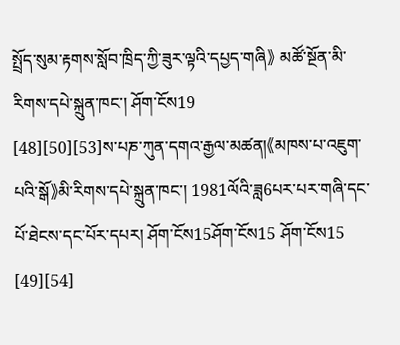སྤྲོད་སུམ་རྟགས་སློབ་ཁྲིད་ཀྱི་ཟུར་ལྟའི་དཔྱད་གཞི》 མཚོ་སྔོན་མི་རིགས་དཔེ་སྐྲུན་ཁང་། ཤོག་ངོས19
[48][50][53]ས་པཎ་ཀུན་དགའ་རྒྱལ་མཚན།《མཁས་པ་འཇུག་པའི་སྒོ》མི་རིགས་དཔེ་སྐྲུན་ཁང་། 1981ལོའི་ཟླ6པར་པར་གཞི་དང་པོ་ཐེངས་དང་པོར་དཔར། ཤོག་ངོས15ཤོག་ངོས15 ཤོག་ངོས15
[49][54]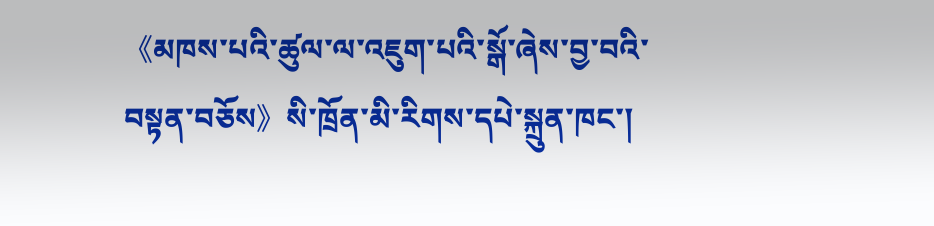《མཁས་པའི་ཚུལ་ལ་འཇུག་པའི་སྒོ་ཞེས་བྱ་བའི་བསྟན་བཅོས》སི་ཁྲོན་མི་རིགས་དཔེ་སྐྲུན་ཁང་།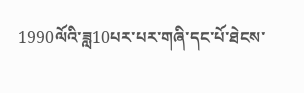1990ལོའི་ཟླ10པར་པར་གཞི་དང་པོ་ཐེངས་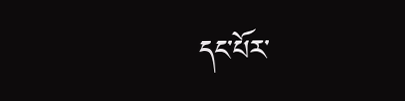དང་པོར་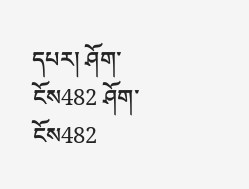དཔར། ཤོག་ངོས482 ཤོག་ངོས482